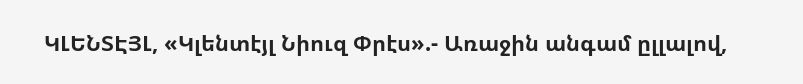ԿԼԵՆՏԷՅԼ, «Կլենտէյլ Նիուզ Փրէս».- Առաջին անգամ ըլլալով,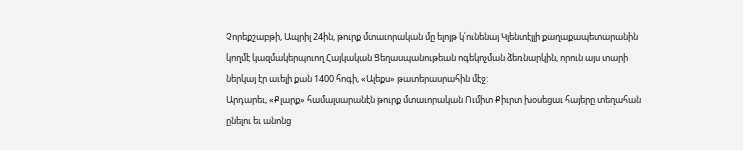Չորեքշաբթի, Ապրիլ 24ին, թուրք մտաւորական մը ելոյթ կ՛ունենայ Կլենտէյլի քաղաքապետարանին կողմէ կազմակերպուող Հայկական Ցեղասպանութեան ոգեկոչման ձեռնարկին, որուն այս տարի ներկայ էր աւելի քան 1400 հոգի, «Ալեքս» թատերասրահին մէջ:
Արդարեւ, «Քլարք» համալսարանէն թուրք մտաւորական Ումիտ Քիւրտ խօսեցաւ հայերը տեղահան ընելու եւ անոնց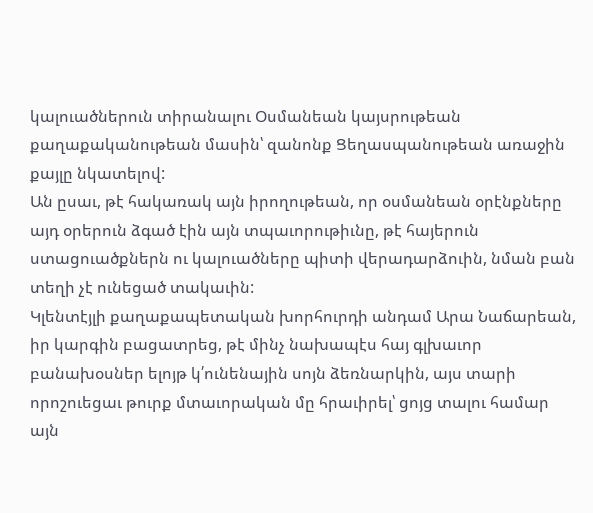կալուածներուն տիրանալու Օսմանեան կայսրութեան քաղաքականութեան մասին՝ զանոնք Ցեղասպանութեան առաջին քայլը նկատելով:
Ան ըսաւ, թէ հակառակ այն իրողութեան, որ օսմանեան օրէնքները այդ օրերուն ձգած էին այն տպաւորութիւնը, թէ հայերուն ստացուածքներն ու կալուածները պիտի վերադարձուին, նման բան տեղի չէ ունեցած տակաւին:
Կլենտէյլի քաղաքապետական խորհուրդի անդամ Արա Նաճարեան, իր կարգին բացատրեց, թէ մինչ նախապէս հայ գլխաւոր բանախօսներ ելոյթ կ՛ունենային սոյն ձեռնարկին, այս տարի որոշուեցաւ թուրք մտաւորական մը հրաւիրել՝ ցոյց տալու համար այն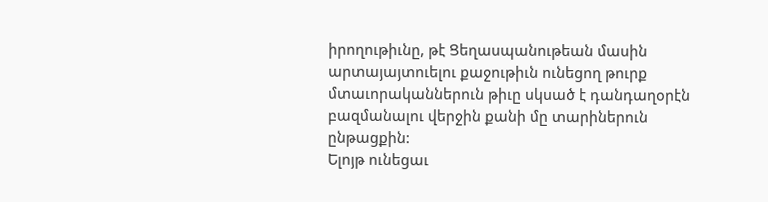իրողութիւնը, թէ Ցեղասպանութեան մասին արտայայտուելու քաջութիւն ունեցող թուրք մտաւորականներուն թիւը սկսած է դանդաղօրէն բազմանալու վերջին քանի մը տարիներուն ընթացքին:
Ելոյթ ունեցաւ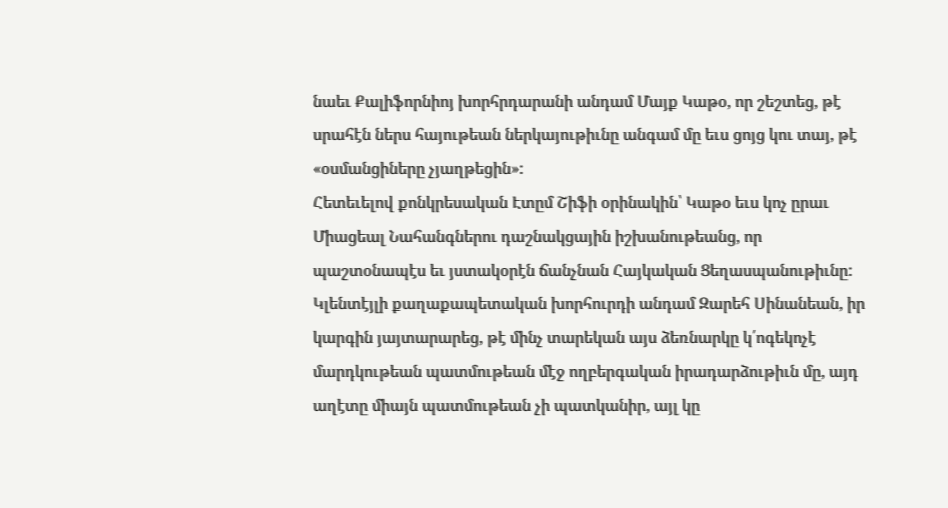նաեւ Քալիֆորնիոյ խորհրդարանի անդամ Մայք Կաթօ, որ շեշտեց, թէ սրահէն ներս հայութեան ներկայութիւնը անգամ մը եւս ցոյց կու տայ, թէ «օսմանցիները չյաղթեցին»:
Հետեւելով քոնկրեսական Էտըմ Շիֆի օրինակին՝ Կաթօ եւս կոչ ըրաւ Միացեալ Նահանգներու դաշնակցային իշխանութեանց, որ պաշտօնապէս եւ յստակօրէն ճանչնան Հայկական Ցեղասպանութիւնը:
Կլենտէյլի քաղաքապետական խորհուրդի անդամ Զարեհ Սինանեան, իր կարգին յայտարարեց, թէ մինչ տարեկան այս ձեռնարկը կ՛ոգեկոչէ մարդկութեան պատմութեան մէջ ողբերգական իրադարձութիւն մը, այդ աղէտը միայն պատմութեան չի պատկանիր, այլ կը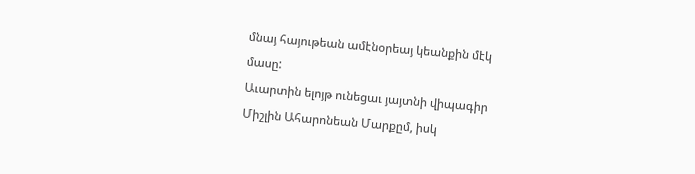մնայ հայութեան ամէնօրեայ կեանքին մէկ մասը:
Աւարտին ելոյթ ունեցաւ յայտնի վիպագիր Միշլին Ահարոնեան Մարքըմ, իսկ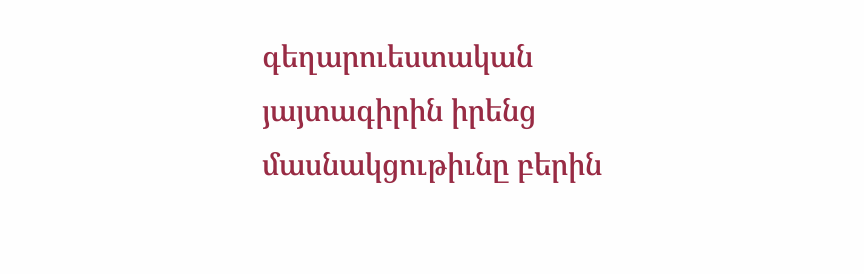գեղարուեստական յայտագիրին իրենց մասնակցութիւնը բերին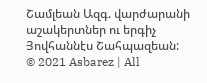Շամլեան Ազգ. վարժարանի աշակերտներ ու երգիչ Յովհաննէս Շահպազեան:
© 2021 Asbarez | All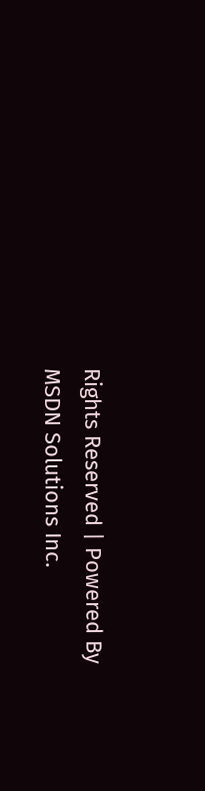Rights Reserved | Powered By MSDN Solutions Inc.